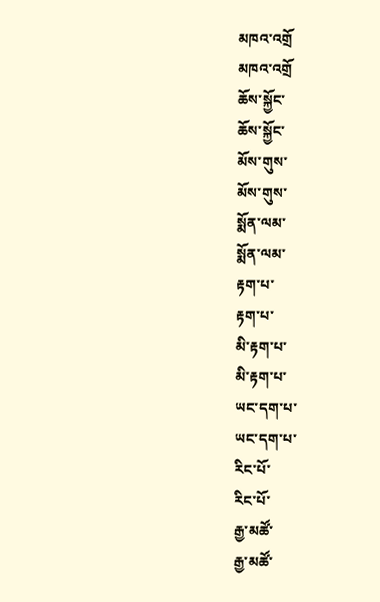མཁའ་འགྲོ
མཁའ་འགྲོ
ཆོས་སྐྱོང་
ཆོས་སྐྱོང་
མོས་གུས་
མོས་གུས་
སྨོན་ལམ་
སྨོན་ལམ་
རྟག་པ་
རྟག་པ་
མི་རྟག་པ་
མི་རྟག་པ་
ཡང་དག་པ་
ཡང་དག་པ་
རིང་པོ་
རིང་པོ་
རྒྱ་མཚོ་
རྒྱ་མཚོ་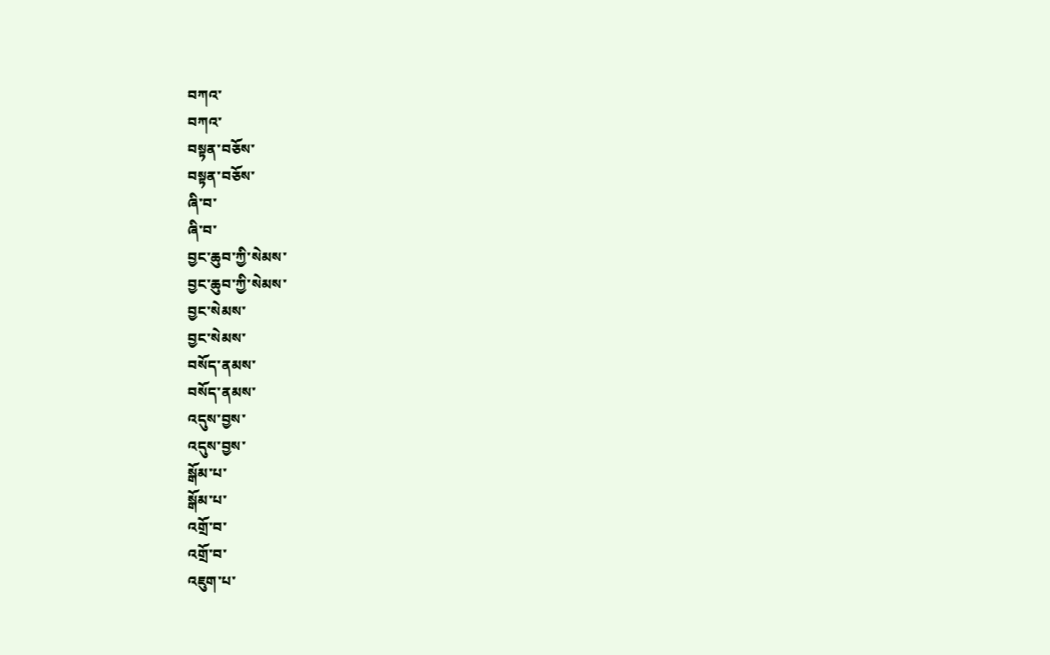བཀའ་
བཀའ་
བསྟན་བཅོས་
བསྟན་བཅོས་
ཞི་བ་
ཞི་བ་
བྱང་ཆུབ་ཀྱི་སེམས་
བྱང་ཆུབ་ཀྱི་སེམས་
བྱང་སེམས་
བྱང་སེམས་
བསོད་ནམས་
བསོད་ནམས་
འདུས་བྱས་
འདུས་བྱས་
སྒོམ་པ་
སྒོམ་པ་
འགྲོ་བ་
འགྲོ་བ་
འཇུག་པ་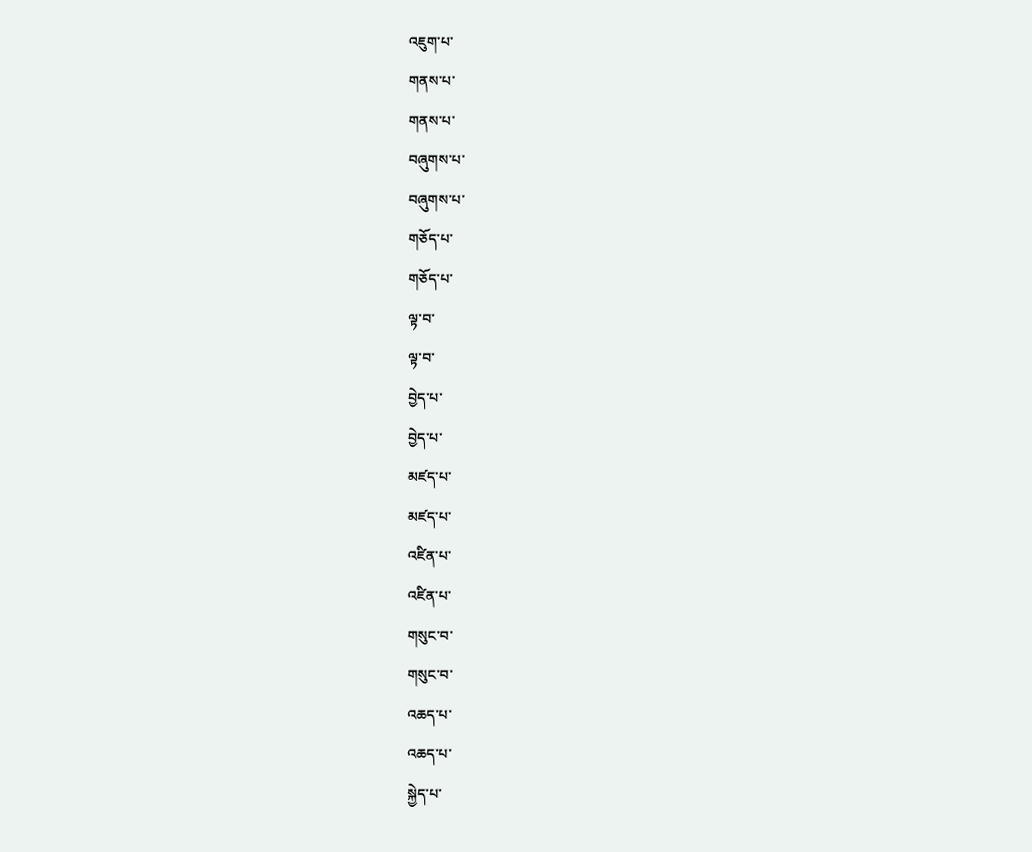འཇུག་པ་
གནས་པ་
གནས་པ་
བཞུགས་པ་
བཞུགས་པ་
གཅོད་པ་
གཅོད་པ་
ལྟ་བ་
ལྟ་བ་
བྱེད་པ་
བྱེད་པ་
མཛད་པ་
མཛད་པ་
འཛིན་པ་
འཛིན་པ་
གསུང་བ་
གསུང་བ་
འཆད་པ་
འཆད་པ་
སྐྱེད་པ་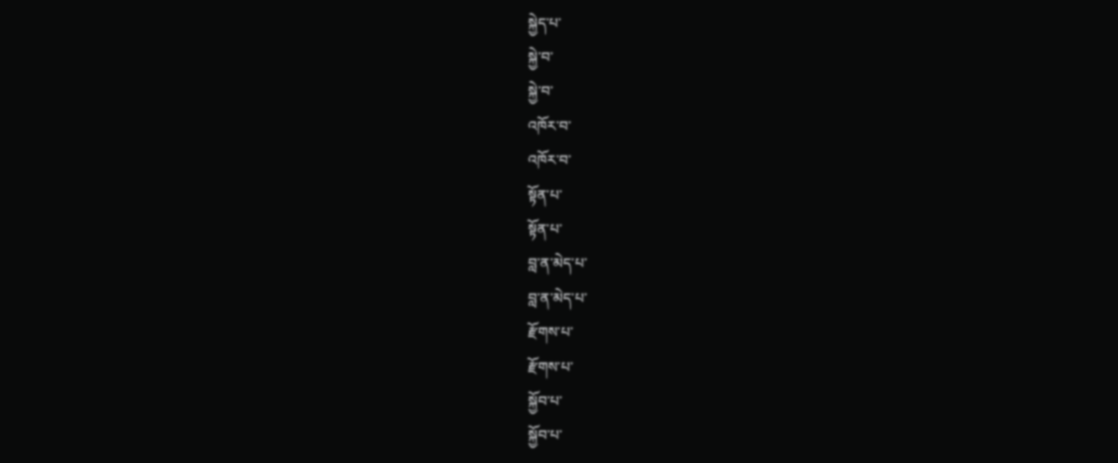སྐྱེད་པ་
སྐྱེ་བ་
སྐྱེ་བ་
འཁོར་བ་
འཁོར་བ་
སྟོན་པ་
སྟོན་པ་
བླ་ན་མེད་པ་
བླ་ན་མེད་པ་
རྫོགས་པ་
རྫོགས་པ་
སྐྱོབ་པ་
སྐྱོབ་པ་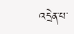འདྲེན་པ་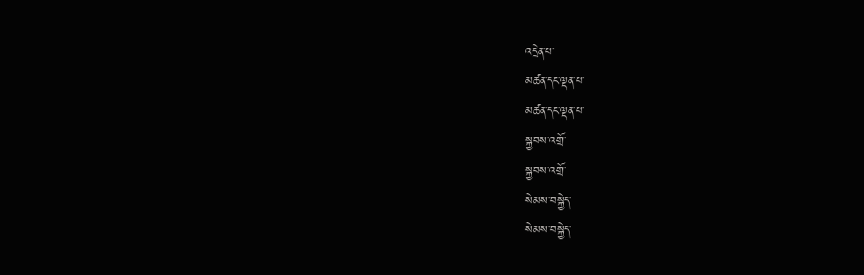འདྲེན་པ་
མཚན་དང་ལྡན་པ་
མཚན་དང་ལྡན་པ་
སྐྱབས་འགྲོ་
སྐྱབས་འགྲོ་
སེམས་བསྐྱེད་
སེམས་བསྐྱེད་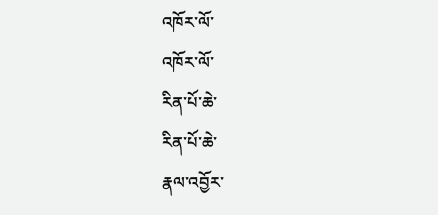འཁོར་ལོ་
འཁོར་ལོ་
རིན་པོ་ཆེ་
རིན་པོ་ཆེ་
རྣལ་འབྱོར་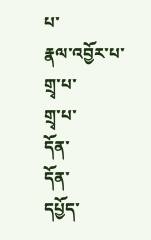པ་
རྣལ་འབྱོར་པ་
གྲྭ་པ་
གྲྭ་པ་
དོན་
དོན་
དཔྱོད་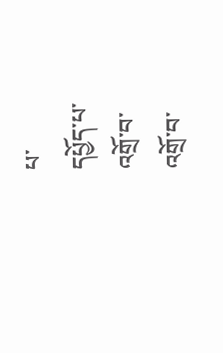པ་
དཔྱོད་པ་
འགྲོ་བ་
འགྲོ་བ་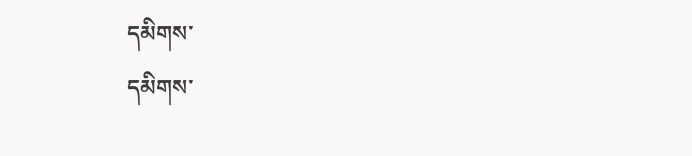དམིགས་
དམིགས་